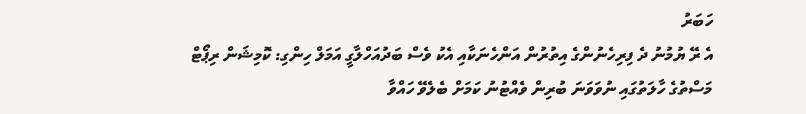ހަބަރު
އެ ރޭ ޔުމުނު ދެ ފިރިހެނުންގެ އިތުރުން އަންހެނަކާއި އެކު ވެސް ބަދުއަހްލާގީ އަމަލް ހިންގި: ކޮމިޝަން ރިޕޯޓް
މަސްތުގެ ހާލަތުގައި ނުވަވަނަ ބުރިން ވެއްޓުނު ކަމަށް ބެލެވޭ ހައްވާ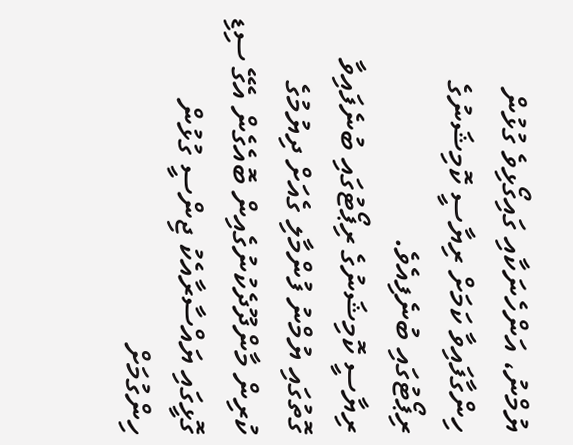ޔުމްނު، އަންހެނަކާއި ގައިގޯޅިވެ ގުޅުން ހިންގާފައިވާ ކަމަށް ރިޔާސީ ކޮމިޝަނުގެ ރިޕޯޓުގައި ބުނެފިއެވެ.
ރިޔާސީ ކޮމިޝަނުގެ ރިޕޯޓުގައި ބުނެފައިވާ ގޮތުގައި ޔުމްނު ފުންމާލި ގެއަށް ދިޔުމުގެ ކުރިން މާންދޫދެކުނުގެއިން ބޮއެގެން އެގޭ ސިޑި ގޮޅީގައި ޔައްސާރާއެކު ޖިންސީ ގުޅުން ހިންގުމަށް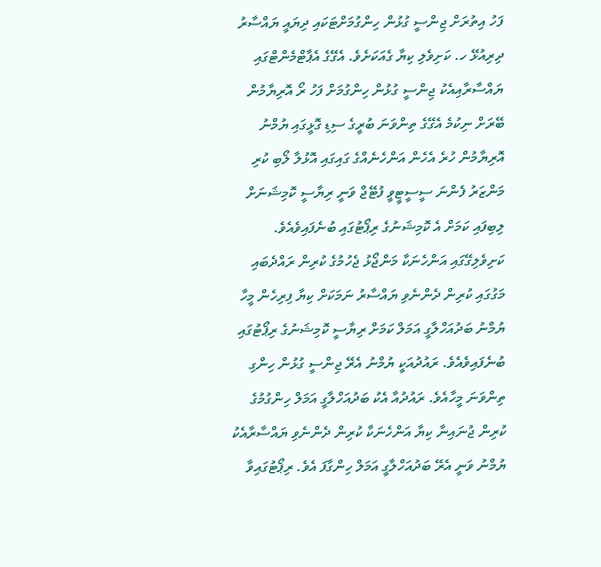ފަހު އިތުރަށް ޖިންސީ ގުޅުން ހިންގުމަށްޓަކައި ދިޔައީ ޔައްސާރު ދިރިއުޅޭ ހ. ކަށިވެލި ކިޔާ ގެއަކަށެވެ. އެގޭގެ އެޕާޓްމެންޓްގައި ޔައްސާރާއިއެކު ޖިންސީ ގުޅުން ހިންގުމަށް ފަހު ރޯ އޮރިޔާމުން ބޭރަށް ނިކުމެ އެގޭގެ ތިންވަނަ ބުރީގެ ސިޑި ގޮޅީގައި ޔުމްނު އޮރިޔާމުން ހުރެ އެހެން އަންހެނެއްގެ ގައިގައި އޮޅުލާ ލޯބި ކުރި މަންޒަރު ފެންނަ ސީސީޓީވީ ފުޓޭޖް ވަނީ ރިޔާސީ ކޮމިޝަނަށް ލިބިފައި ކަމަށް އެ ކޮމިޝަނުގެ ރިޕޯޓުގައި ބުނެފައިވެއެވެ.
ކަށިވެލިގޭގައި އަންހެނަކާ މަންޖޯޅު ޖެހުމުގެ ކުރިން ރައްދެބައި މަގުގައި ކުރިން ދެންނެވި ޔައްސާރު ނަމަކަށް ކިޔާ ފިރިހެން މީހާ ޔުމްނު ބަދުއަހްލާގީ އަމަލް ކަމަށް ރިޔާސީ ކޮމިޝަނުގެ ރިޕޯޓުގައި ބުނެފައިވެއެވެ. ރައުދުއަކީ ޔުމްނު އެރޭ ޖިންސީ ގުޅުން ހިންގި ތިންވަނަ މީހާއެވެ. ރައުދުއާ އެކު ބަދުއަހްލާގީ އަމަލް ހިންގުމުގެ ކުރިން ޖުނައިނާ ކިޔާ އަންހެނަކާ ކުރިން ދެންނެވި ޔައްސާރާއެކު ޔުމްނު ވަނީ އެރޭ ބަދުއަހްލާގީ އަމަލް ހިންގާފަ އެވެ. ރިޕޯޓުގައިވާ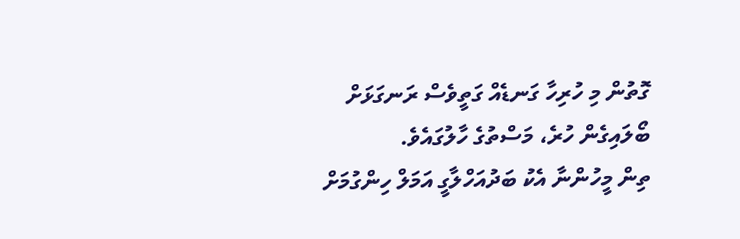ގޮތުން މި ހުރިހާ ގަނޑެއް ގަތީވެސް ރަނގަޅަށް ބޯލައިގެން ހުރެ، މަސްތުގެ ހާލުގައެވެ.
ތިން މީހުންނާ އެކު ބަދުއަހްލާގީ އަމަލް ހިންގުމަށް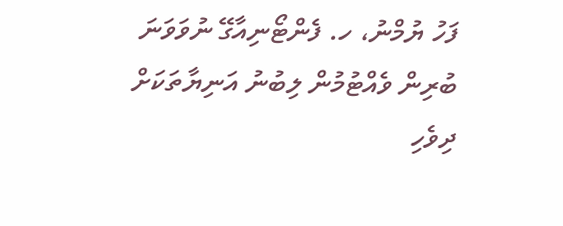ފަހު ޔުމްނު، ހ. ފެންޓޯނިއާގޭ ނުވަވަނަ ބުރިން ވެއްޓުމުން ލިބުނު އަނިޔާތަކަށް ދިވެހި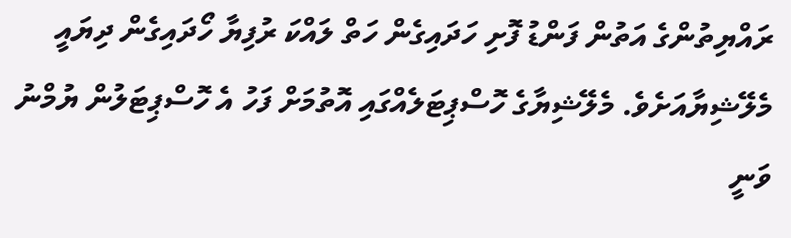ރައްޔިތުންގެ އަތުން ފަންޑު ފޮށި ހަދައިގެން ހަތް ލައްކަ ރުފިޔާ ހޯދައިގެން ދިޔައީ މެލޭޝިޔާއަށެވެ. މެލޭޝިޔާގެ ހޮސްޕިޓަލެއްގައި އޮތުމަށް ފަހު އެ ހޮސްޕިޓަލުން ޔުމްނު ވަނީ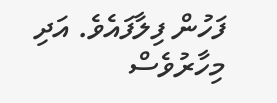ފަހުން ފިލާފައެވެ. އަދި މިހާރުވެސް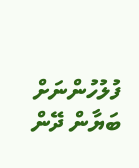ފުލުހުންނަށް ބަޔާން ދޭން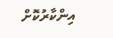އިންކާރުކޮށް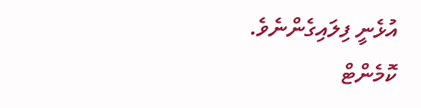އުޅެނީ ފިލައިގެންނެވެ.
ކޮމެންޓް